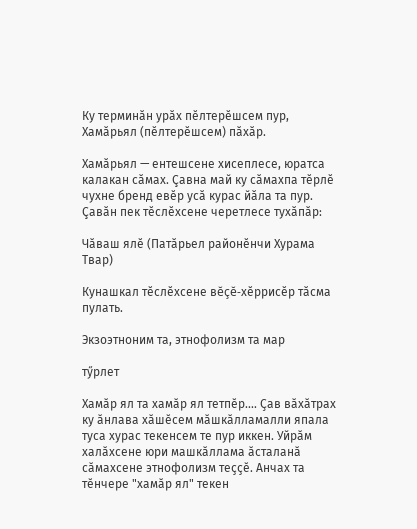Ку терминăн урăх пĕлтерĕшсем пур, Хамăрьял (пĕлтерĕшсем) пăхăр.

Хамăрьял — ентешсене хисеплесе, юратса калакан сăмах. Çавна май ку сăмахпа тĕрлĕ чухне бренд евĕр усă курас йăла та пур. Çавăн пек тĕслĕхсене черетлесе тухăпăр:

Чăваш ялĕ (Патăрьел районĕнчи Хурама Твар)

Кунашкал тĕслĕхсене вĕçĕ-хĕррисĕр тăсма пулать.

Экзоэтноним та, этнофолизм та мар

тӳрлет

Хамӑр ял та хамӑр ял тетпӗр.... Ҫав вӑхӑтрах ку ӑнлава хӑшӗсем мӑшкӑлламалли япала туса хурас текенсем те пур иккен. Уйрӑм халӑхсене юри машкӑллама ӑсталанӑ сӑмахсене этнофолизм теҫҫӗ. Анчах та тӗнчере "хамӑр ял" текен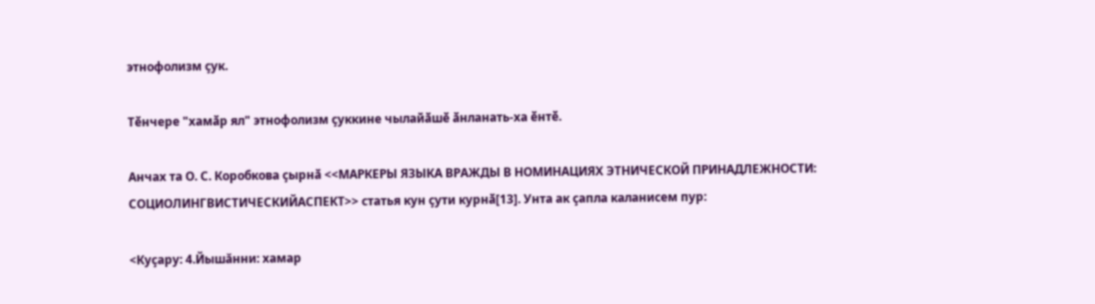этнофолизм ҫук.

Тӗнчере "хамӑр ял" этнофолизм ҫуккине чылайӑшӗ ӑнланать-ха ӗнтӗ.

Анчах та О. С. Коробкова ҫырнӑ <<МАРКЕРЫ ЯЗЫКА ВРАЖДЫ В НОМИНАЦИЯХ ЭТНИЧЕСКОЙ ПРИНАДЛЕЖНОСТИ: СОЦИОЛИНГВИСТИЧЕСКИЙАСПЕКТ>> статья кун ҫути курнӑ[13]. Унта ак çапла каланисем пур:

<Куçару: 4.Йышăнни: хамар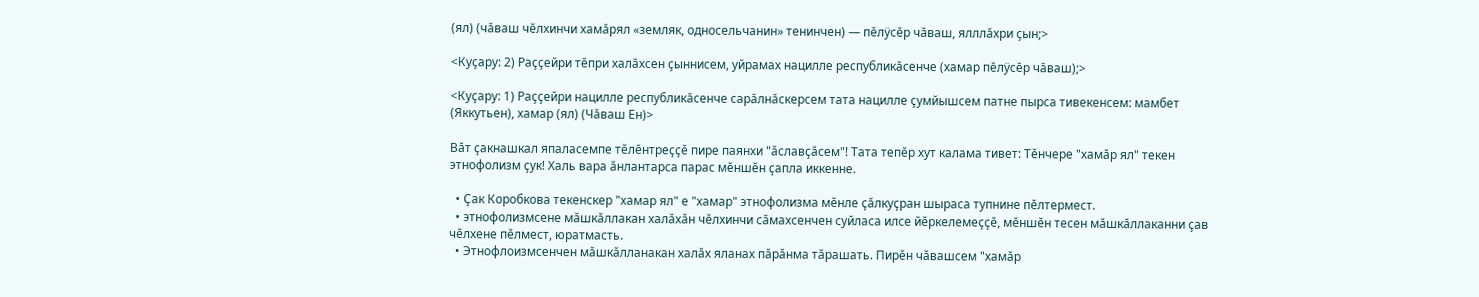(ял) (чăваш чĕлхинчи хамӑрял «земляк, односельчанин» тенинчен) — пĕлÿсĕр чăваш, ялллăхри çын;>

<Куçару: 2) Раççейри тĕпри халăхсен çыннисем, уйрамах нацилле республикăсенче (хамар пĕлÿсĕр чăваш);>

<Куçару: 1) Раççейри нацилле республикăсенче сарăлнăскерсем тата нацилле çумйышсем патне пырса тивекенсем: мамбет (Яккутьен), хамар (ял) (Чăваш Ен)>

Вӑт ҫакнашкал япаласемпе тӗлĕнтреҫҫӗ пире паянхи "ӑславҫӑсем"! Тата тепӗр хут калама тивет: Тӗнчере "хамӑр ял" текен этнофолизм ҫук! Халь вара ӑнлантарса парас мӗншӗн ҫапла иккенне.

  • Ҫак Коробкова текенскер "хамар ял" е "хамар" этнофолизма мӗнле ҫӑлкуҫран шыраса тупнине пӗлтермест.
  • этнофолизмсене мӑшкӑллакан халӑхӑн чӗлхинчи сӑмахсенчен суйласа илсе йӗркелемеҫҫӗ, мӗншӗн тесен мӑшкӑллаканни ҫав чӗлхене пӗлмест, юратмасть.
  • Этнофлоизмсенчен мӑшкӑлланакан халӑх яланах пӑрӑнма тӑрашать. Пирӗн чӑвашсем "хамӑр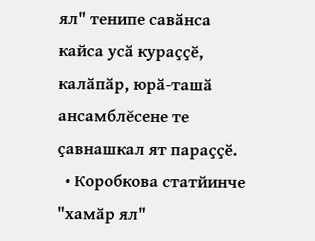ял" тенипе савӑнса кайса усӑ кураҫҫӗ, калӑпӑр, юрӑ-ташӑ ансамблĕсене те ҫавнашкал ят параҫҫӗ.
  • Коробкова статйинче "хамӑр ял"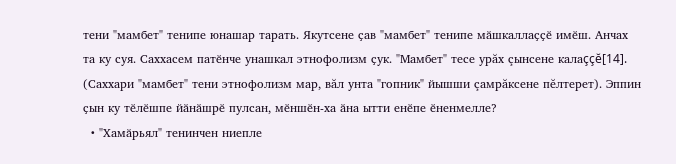тени "мамбет" тенипе юнашар тарать. Якутсене ҫав "мамбет" тенипе мӑшкаллаҫҫӗ имӗш. Анчах та ку суя. Саххасем патӗнче унашкал этнофолизм ҫук. "Мамбет" тесе урăх çынсене калаççĕ[14]. (Саххари "мамбет" тени этнофолизм мар, вăл унта "гопник" йышши çамрăксене пĕлтерет). Эппин ҫын ку тӗлӗшпе йӑнӑшрӗ пулсан, мӗншӗн-ха ӑна ытти енӗпе ӗненмелле?
  • "Хамӑрьял" тенинчен ниепле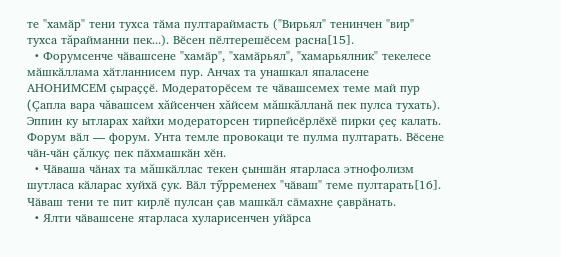те "хамӑр" тени тухса тӑма пултараймасть ("Вирьял" тенинчен "вир" тухса тăрайманни пек...). Вӗсен пӗлтерешӗсем расна[15].
  • Форумсенче чӑвашсене "хамӑр", "хамӑрьял", "хамарьялник" текелесе мӑшкӑллама хӑтланнисем пур. Анчах та унашкал япаласене АНОНИМСЕМ ҫыраҫҫӗ. Модераторӗсем те чӑвашсемех теме май пур (Çапла вара чăвашсем хăйсенчен хăйсем мăшкăлланă пек пулса тухать). Эппин ку ытларах хайхи модераторсен тирпейсӗрлӗхӗ пирки ҫеҫ калать. Форум вӑл — форум. Унта темле провокаци те пулма пултарать. Вӗсене чӑн-чӑн ҫăлкуҫ пек пӑхмашкӑн хӗн.
  • Чӑваша чӑнах та мăшкӑллас текен ҫыншӑн ятарласа этнофолизм шутласа кӑларас хуйхӑ ҫук. Вӑл тӳрременех "чӑваш" теме пултарать[16]. Чӑваш тени те пит кирлӗ пулсан ҫав машкӑл сӑмахне ҫаврӑнать.
  • Ялти чӑвашсене ятарласа хуларисенчен уйӑрса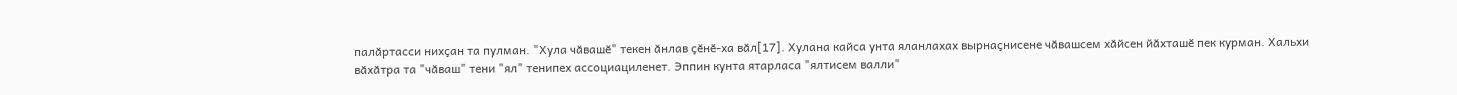палӑртасси нихҫан та пулман. "Хула чӑвашӗ" текен ӑнлав ҫӗнӗ-ха вӑл[17]. Хулана кайса унта яланлахах вырнаҫнисене чӑвашсем хӑйсен йӑхташӗ пек курман. Хальхи вӑхӑтра та "чӑваш" тени "ял" тенипех ассоциациленет. Эппин кунта ятарласа "ялтисем валли"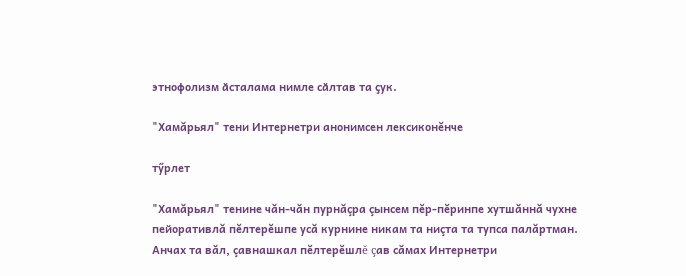этнофолизм ӑсталама нимле сӑлтав та ҫук.

"Хамăрьял" тени Интернетри анонимсен лексиконĕнче

тӳрлет

"Хамăрьял" тенине чăн-чăн пурнăçра çынсем пĕр-пĕринпе хутшăннă чухне пейоративлă пĕлтерĕшпе усă курнине никам та ниçта та тупса палăртман. Анчах та вăл, çавнашкал пĕлтерĕшлĕ çав сăмах Интернетри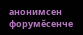анонимсен форумĕсенче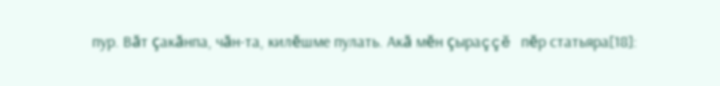пур. Вăт çакăнпа, чăн-та, килĕшме пулать. Акă мĕн çыраççĕ пĕр статьяра[18]: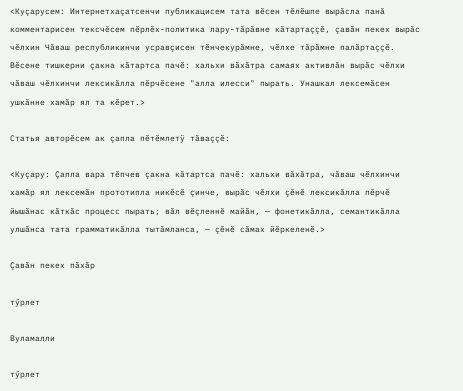<Куçарусем: Интернетхаçатсенчи публикацисем тата вĕсен тĕлĕшпе вырăсла панă комментарисен тексчĕсем пĕрлĕх-политика лару-тăрăвне кăтартаççĕ, çавăн пекех вырăс чĕлхин Чăваш республикинчи усравçисен тĕнчекурăмне, чĕлхе тăрăмне палăртаççĕ. Вĕсене тишкерни çакна кăтартса пачĕ: хальхи вăхăтра самаях активлăн вырăс чĕлхи чăваш чĕлхинчи лексикăлла пĕрчĕсене "алла илесси" пырать. Унашкал лексемăсен ушкăнне хамăр ял та кĕрет.>

Статья авторĕсем ак çапла пĕтĕмлетÿ тăваççĕ:

<Куçару: Çапла вара тĕпчев çакна кăтартса пачĕ: хальхи вăхăтра, чăваш чĕлхинчи хамăр ял лексемăн прототипла никĕсĕ çинче, вырăс чĕлхи çĕнĕ лексикăлла пĕрчĕ йышăнас кăткăс процесс пырать; вăл вĕçленнĕ майăн, — фонетикăлла, семантикăлла улшăнса тата грамматикăлла тытăмланса, — çĕнĕ сăмах йĕркеленĕ.>

Çавăн пекех пăхăр

тӳрлет

Вуламалли

тӳрлет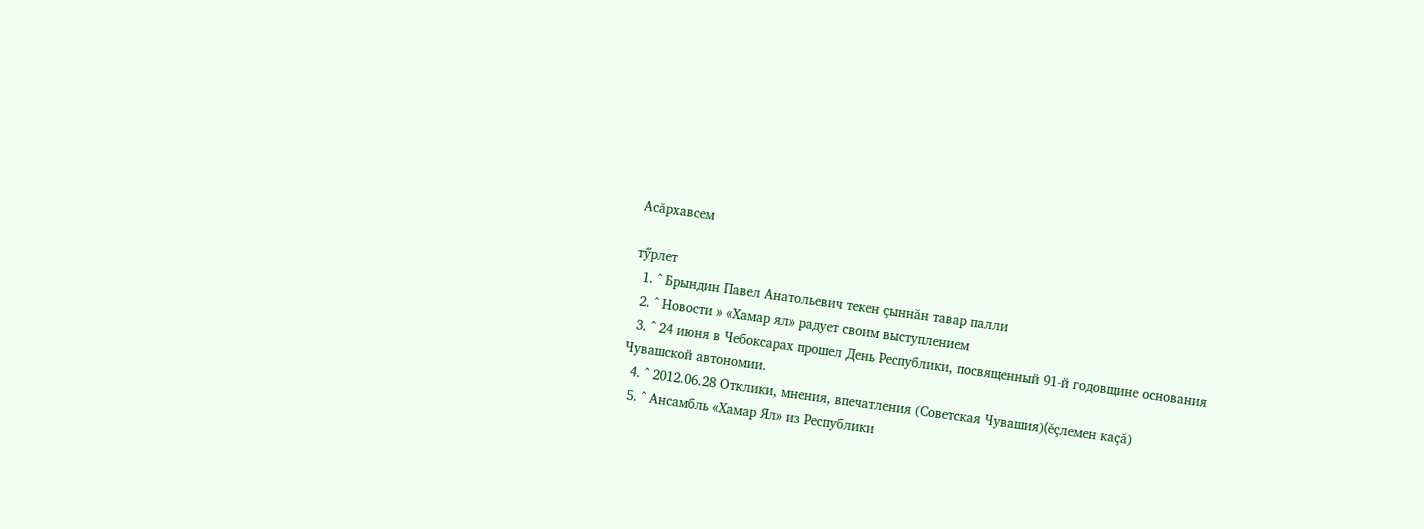Асăрхавсем

тӳрлет
  1. ^ Брындин Павел Анатольевич текен çыннăн тавар палли
  2. ^ Новости » «Хамар ял» радует своим выступлением
  3. ^ 24 июня в Чебоксарах прошел День Республики, посвященный 91-й годовщине основания Чувашской автономии.
  4. ^ 2012.06.28 Отклики, мнения, впечатления (Советская Чувашия)(ĕçлемен каçă)
  5. ^ Ансамбль «Хамар Ял» из Республики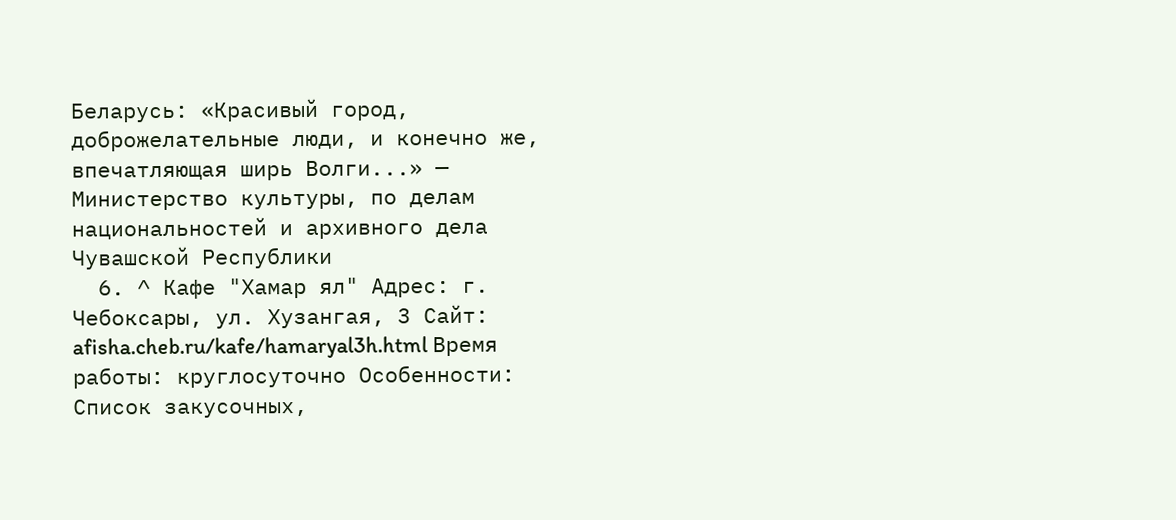Беларусь: «Красивый город, доброжелательные люди, и конечно же, впечатляющая ширь Волги...» — Министерство культуры, по делам национальностей и архивного дела Чувашской Республики
  6. ^ Кафе "Хамар ял" Адрес: г. Чебоксары, ул. Хузангая, 3 Сайт: afisha.cheb.ru/kafe/hamaryal3h.html Время работы: круглосуточно Особенности: Список закусочных,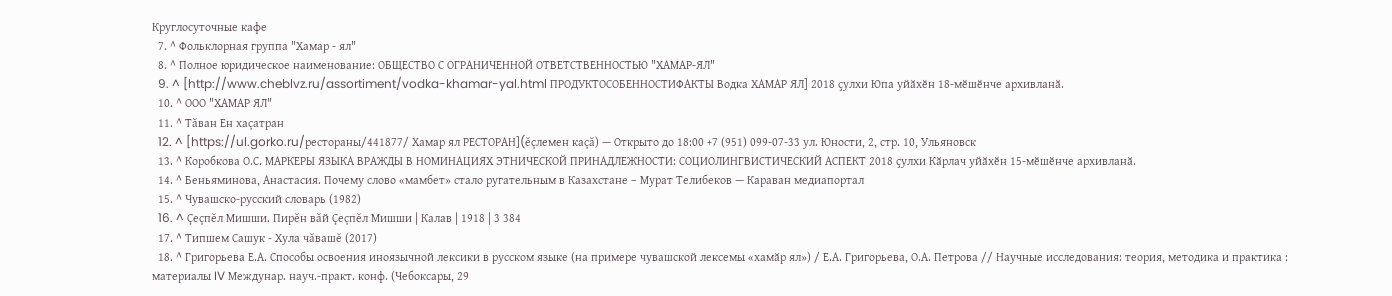Круглосуточные кафе
  7. ^ Фольклорная группа "Хамар - ял"
  8. ^ Полное юридическое наименование: ОБЩЕСТВО С ОГРАНИЧЕННОЙ ОТВЕТСТВЕННОСТЬЮ "ХАМАР-ЯЛ"
  9. ^ [http://www.cheblvz.ru/assortiment/vodka-khamar-yal.html ПРОДУКТОСОБЕННОСТИФАКТЫ Водка ХАМАР ЯЛ] 2018 ҫулхи Юпа уйӑхӗн 18-мӗшӗнче архивланӑ.
  10. ^ ООО "ХАМАР ЯЛ"
  11. ^ Тăван Ен хаçатран
  12. ^ [https://ul.gorko.ru/рестораны/441877/ Хамар ял РЕСТОРАН](ĕçлемен каçă) — Открыто до 18:00 +7 (951) 099-07-33 ул. Юности, 2, стр. 10, Ульяновск
  13. ^ Коробкова О.С. МАРКЕРЫ ЯЗЫКА ВРАЖДЫ В НОМИНАЦИЯХ ЭТНИЧЕСКОЙ ПРИНАДЛЕЖНОСТИ: СОЦИОЛИНГВИСТИЧЕСКИЙ АСПЕКТ 2018 ҫулхи Кӑрлач уйӑхӗн 15-мӗшӗнче архивланӑ.
  14. ^ Беньяминова, Анастасия. Почему слово «мамбет» стало ругательным в Казахстане – Мурат Телибеков — Караван медиапортал
  15. ^ Чувашско-русский словарь (1982)
  16. ^ Çеçпĕл Мишши. Пирĕн вăй Çеçпĕл Мишши | Калав | 1918 | 3 384
  17. ^ Типшем Сашук - Хула чăвашĕ (2017)
  18. ^ Григорьева Е.А. Способы освоения иноязычной лексики в русском языке (на примере чувашской лексемы «хамӑр ял») / Е.А. Григорьева, О.А. Петрова // Научные исследования: теория, методика и практика : материалы IV Междунар. науч.-практ. конф. (Чебоксары, 29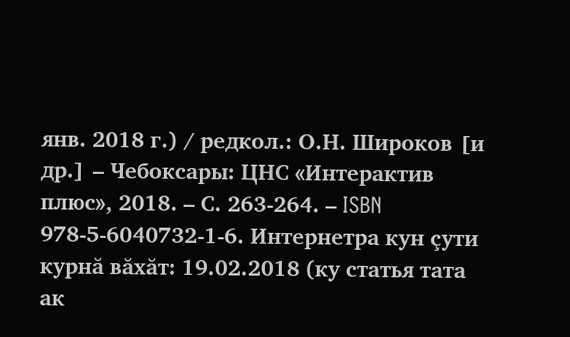янв. 2018 г.) / редкол.: О.Н. Широков [и др.] – Чебоксары: ЦНС «Интерактив плюс», 2018. – С. 263-264. – ISBN 978-5-6040732-1-6. Интернетра кун çути курнă вăхăт: 19.02.2018 (ку статья тата ак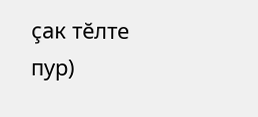çак тĕлте пур)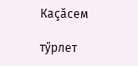Каçăсем

тӳрлет